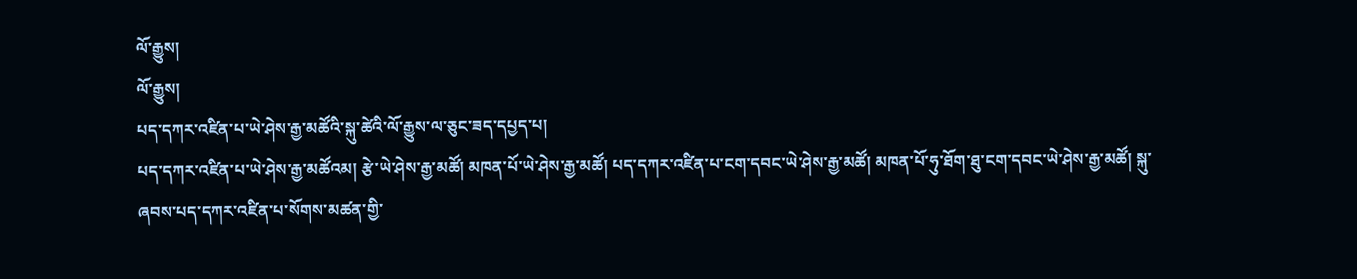ལོ་རྒྱུས།
ལོ་རྒྱུས།
པད་དཀར་འཛིན་པ་ཡེ་ཤེས་རྒྱ་མཚོའི་སྐུ་ཚེའི་ལོ་རྒྱུས་ལ་ཅུང་ཟད་དཔྱད་པ།
པད་དཀར་འཛིན་པ་ཡེ་ཤེས་རྒྱ་མཚོའམ། རྩེ་ཡེ་ཤེས་རྒྱ་མཚོ། མཁན་པོ་ཡེ་ཤེས་རྒྱ་མཚོ། པད་དཀར་འཛིན་པ་ངག་དབང་ཡེ་ཤེས་རྒྱ་མཚོ། མཁན་པོ་ཧུ་ཐོག་ཐུ་ངག་དབང་ཡེ་ཤེས་རྒྱ་མཚོ། སྐུ་ཞབས་པད་དཀར་འཛིན་པ་སོགས་མཚན་གྱི་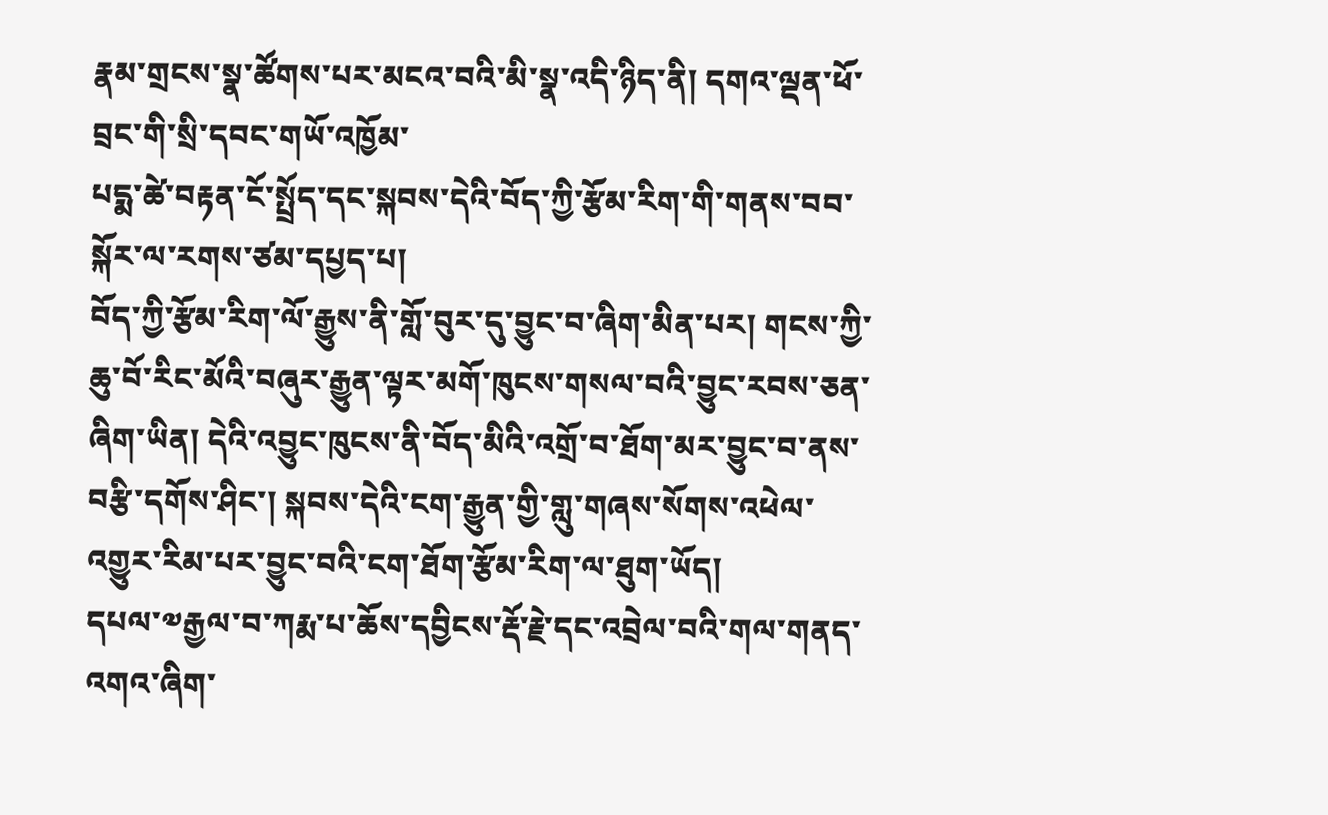རྣམ་གྲངས་སྣ་ཚོགས་པར་མངའ་བའི་མི་སྣ་འདི་ཉིད་ནི། དགའ་ལྡན་ཕོ་བྲང་གི་སྲི་དབང་གཡོ་འཁྱོམ་
པདྨ་ཚེ་བརྟན་ངོ་སྤྲོད་དང་སྐབས་དེའི་བོད་ཀྱི་རྩོམ་རིག་གི་གནས་བབ་སྐོར་ལ་རགས་ཙམ་དཔྱད་པ།
བོད་ཀྱི་རྩོམ་རིག་ལོ་རྒྱུས་ནི་གློ་བུར་དུ་བྱུང་བ་ཞིག་མིན་པར། གངས་ཀྱི་ཆུ་བོ་རིང་མོའི་བཞུར་རྒྱུན་ལྟར་མགོ་ཁུངས་གསལ་བའི་བྱུང་རབས་ཅན་ཞིག་ཡིན། དེའི་འབྱུང་ཁུངས་ནི་བོད་མིའི་འགྲོ་བ་ཐོག་མར་བྱུང་བ་ནས་བརྩི་དགོས་ཤིང་། སྐབས་དེའི་ངག་རྒྱུན་གྱི་གླུ་གཞས་སོགས་འཕེལ་འགྱུར་རིམ་པར་བྱུང་བའི་ངག་ཐོག་རྩོམ་རིག་ལ་ཐུག་ཡོད།
དཔལ་༧རྒྱལ་བ་ཀརྨ་པ་ཆོས་དབྱིངས་རྡོ་རྗེ་དང་འབྲེལ་བའི་གལ་གནད་འགའ་ཞིག་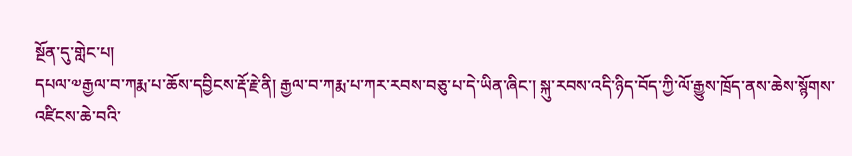སྔོན་དུ་གླེང་པ།
དཔལ་༧རྒྱལ་བ་ཀརྨ་པ་ཆོས་དབྱིངས་རྡོ་རྗེ་ནི། རྒྱལ་བ་ཀརྨ་པ་ཀར་རབས་བཅུ་པ་དེ་ཡིན་ཞིང་། སྐུ་རབས་འདི་ཉིད་བོད་ཀྱི་ལོ་རྒྱུས་ཁྲོད་ནས་ཆེས་སྙོགས་འཛིངས་ཆེ་བའི་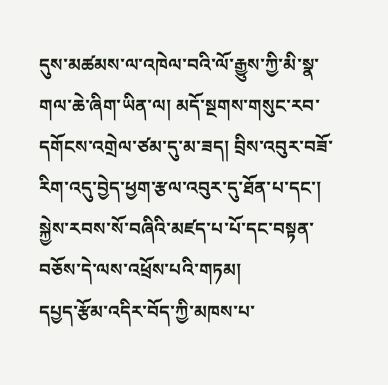དུས་མཚམས་ལ་འཁེལ་བའི་ལོ་རྒྱུས་ཀྱི་མི་སྣ་གལ་ཆེ་ཞིག་ཡིན་ལ། མདོ་སྔགས་གསུང་རབ་དགོངས་འགྲེལ་ཙམ་དུ་མ་ཟད། བྲིས་འབུར་བཟོ་རིག་འདུ་བྱེད་ཕྱག་རྩལ་འབུར་དུ་ཐོན་པ་དང་།
སྐྱེས་རབས་སོ་བཞིའི་མཛད་པ་པོ་དང་བསྟན་བཅོས་དེ་ལས་འཕྲོས་པའི་གཏམ།
དཔྱད་རྩོམ་འདིར་བོད་ཀྱི་མཁས་པ་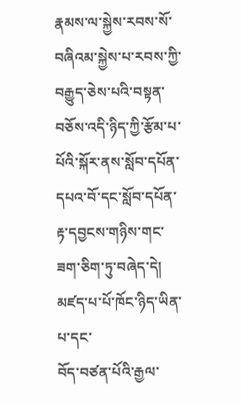རྣམས་ལ་སྐྱེས་རབས་སོ་བཞིའམ་སྐྱེས་པ་རབས་ཀྱི་བརྒྱུད་ཅེས་པའི་བསྟན་བཅོས་འདི་ཉིད་ཀྱི་རྩོམ་པ་པོའི་སྐོར་ནས་སློབ་དཔོན་དཔའ་བོ་དང་སློབ་དཔོན་རྟ་དབྱངས་གཉིས་གང་ཟག་ཅིག་ཏུ་བཞེད་དེ། མཛད་པ་པོ་ཁོང་ཉིད་ཡིན་པ་དང་
བོད་བཙན་པོའི་རྒྱལ་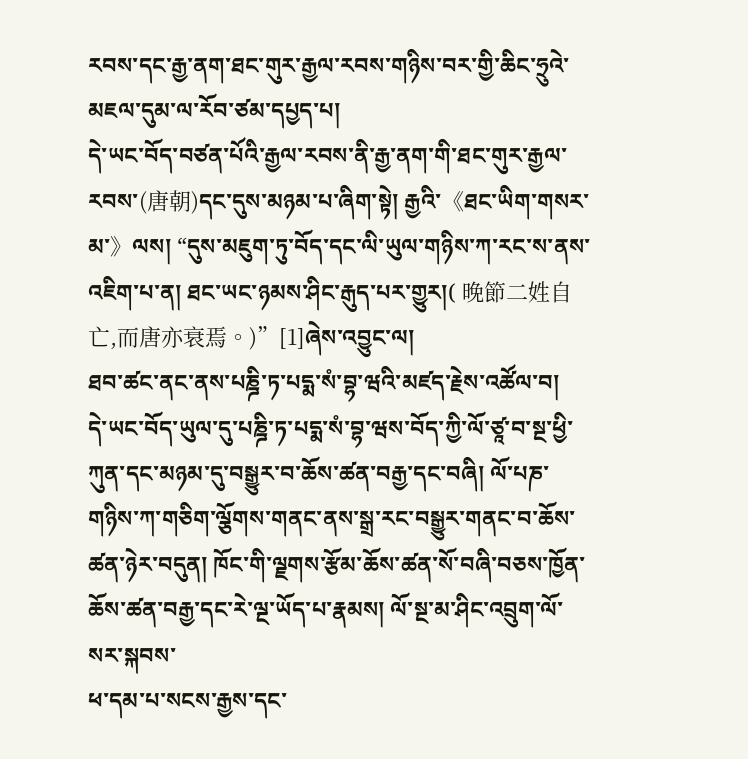རབས་དང་རྒྱ་ནག་ཐང་གུར་རྒྱལ་རབས་གཉིས་བར་གྱི་ཆིང་ཧྲུའེ་མཇལ་དུམ་ལ་རོབ་ཙམ་དཔྱད་པ།
དེ་ཡང་བོད་བཙན་པོའི་རྒྱལ་རབས་ནི་རྒྱ་ནག་གི་ཐང་གུར་རྒྱལ་རབས་(唐朝)དང་དུས་མཉམ་པ་ཞིག་སྟེ། རྒྱའི་《ཐང་ཡིག་གསར་མ་》ལས། “དུས་མཇུག་ཏུ་བོད་དང་ལི་ཡུལ་གཉིས་ཀ་རང་ས་ནས་འཇིག་པ་ན། ཐང་ཡང་ཉམས་ཤིང་རྒུད་པར་གྱུར།( 晚節二姓自亡,而唐亦衰焉。)”[1]ཞེས་འབྱུང་ལ།
ཐབ་ཚང་ནང་ནས་པཎྜི་ཏ་པདྨ་སཾ་བྷ་ཝའི་མཛད་རྗེས་འཚོལ་བ།
དེ་ཡང་བོད་ཡུལ་དུ་པཎྜི་ཏ་པདྨ་སཾ་བྷ་ཝས་བོད་ཀྱི་ལོ་ཙཱ་བ་སྔ་ཕྱི་ཀུན་དང་མཉམ་དུ་བསྒྱུར་བ་ཆོས་ཚན་བརྒྱ་དང་བཞི། ལོ་པཎ་གཉིས་ཀ་གཅིག་ལྕོགས་གནང་ནས་སྒྲ་རང་བསྒྱུར་གནང་བ་ཆོས་ཚན་ཉེར་བདུན། ཁོང་གི་ལྗགས་རྩོམ་ཆོས་ཚན་སོ་བཞི་བཅས་ཁྱོན་ཆོས་ཚན་བརྒྱ་དང་རེ་ལྔ་ཡོད་པ་རྣམས། ལོ་སྔ་མ་ཤིང་འབྲུག་ལོ་སར་སྐབས་
ཕ་དམ་པ་སངས་རྒྱས་དང་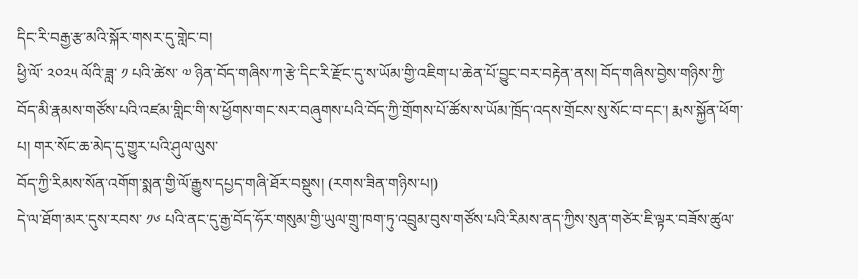དིང་རི་བརྒྱ་རྩ་མའི་སྐོར་གསར་དུ་གླེང་བ།
ཕྱི་ལོ་ ༢༠༢༥ ལོའི་ཟླ་ ༡ པའི་ཚེས་ ༧ ཉིན་བོད་གཞིས་ཀ་རྩེ་དིང་རི་རྫོང་དུ་ས་ཡོམ་གྱི་འཇིག་པ་ཆེན་པོ་བྱུང་བར་བརྟེན་ནས། བོད་གཞིས་བྱེས་གཉིས་ཀྱི་བོད་མི་རྣམས་གཙོས་པའི་འཛམ་གླིང་གི་ས་ཕྱོགས་གང་སར་བཞུགས་པའི་བོད་ཀྱི་གྲོགས་པོ་ཚོས་ས་ཡོམ་ཁྲོད་འདས་གྲོངས་སུ་སོང་བ་དང་། རྨས་སྐྱོན་ཕོག་པ། གར་སོང་ཆ་མེད་དུ་གྱུར་པའི་ཤུལ་ལུས་
བོད་ཀྱི་རིམས་སོན་འགོག་སྨན་གྱི་ལོ་རྒྱུས་དཔྱད་གཞི་ཐོར་བསྡུས། (རགས་ཟིན་གཉིས་པ།)
དེ་ལ་ཐོག་མར་དུས་རབས་ ༡༦ པའི་ནང་དུ་རྒྱ་བོད་ཧོར་གསུམ་གྱི་ཡུལ་གྲུ་ཁག་ཏུ་འབྲུམ་བུས་གཙོས་པའི་རིམས་ནད་ཀྱིས་སུན་གཙེར་ཇི་ལྟར་བཟོས་ཚུལ་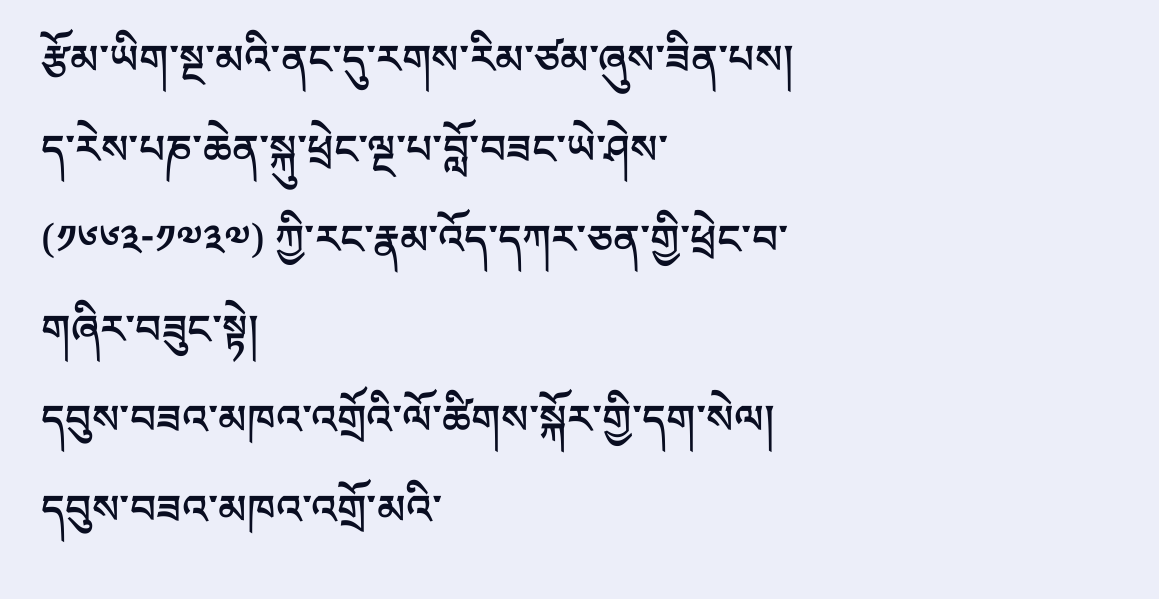རྩོམ་ཡིག་སྔ་མའི་ནང་དུ་རགས་རིམ་ཙམ་ཞུས་ཟིན་པས། ད་རེས་པཎ་ཆེན་སྐུ་ཕྲེང་ལྔ་པ་བློ་བཟང་ཡེ་ཤེས་ (༡༦༦༣-༡༧༣༧) ཀྱི་རང་རྣམ་འོད་དཀར་ཅན་གྱི་ཕྲེང་བ་གཞིར་བཟུང་སྟེ།
དབུས་བཟའ་མཁའ་འགྲོའི་ལོ་ཚིགས་སྐོར་གྱི་དག་སེལ།
དབུས་བཟའ་མཁའ་འགྲོ་མའི་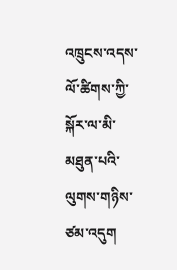འཁྲུངས་འདས་ལོ་ཚིགས་ཀྱི་སྐོར་ལ་མི་མཐུན་པའི་ལུགས་གཉིས་ཙམ་འདུག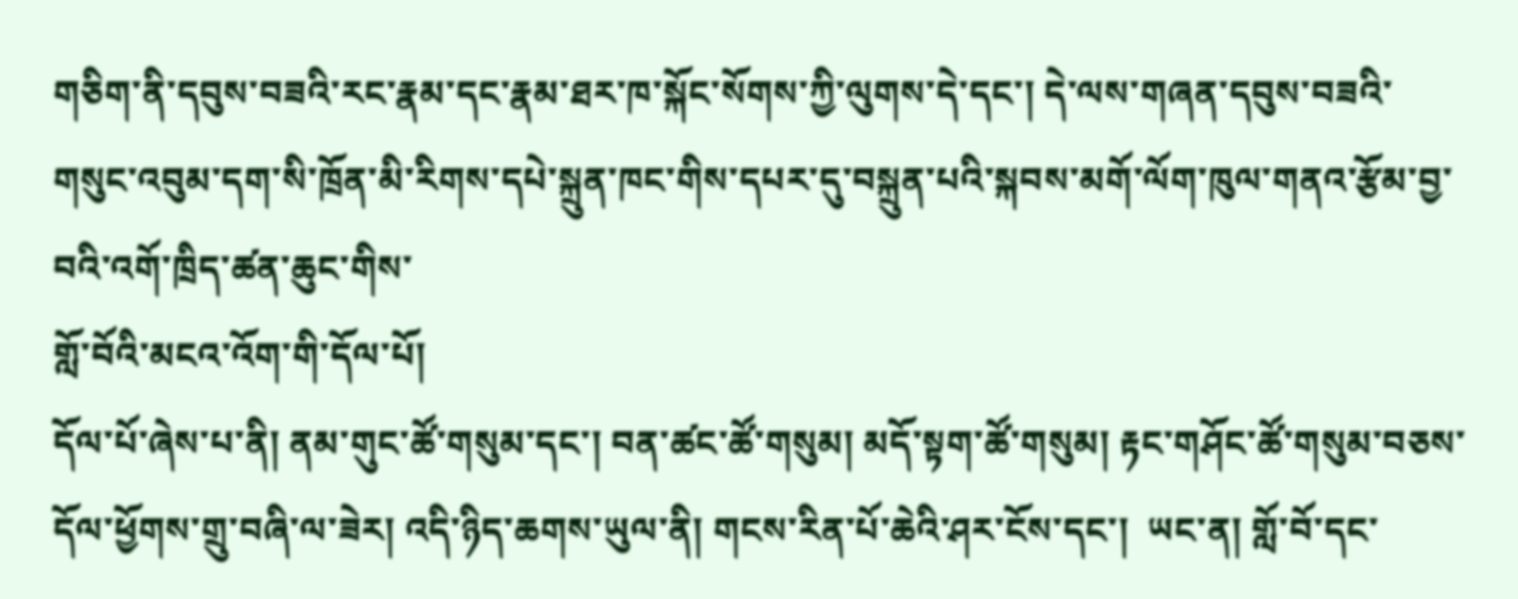གཅིག་ནི་དབུས་བཟའི་རང་རྣམ་དང་རྣམ་ཐར་ཁ་སྐོང་སོགས་ཀྱི་ལུགས་དེ་དང་། དེ་ལས་གཞན་དབུས་བཟའི་གསུང་འབུམ་དག་སི་ཁྲོན་མི་རིགས་དཔེ་སྐྲུན་ཁང་གིས་དཔར་དུ་བསྐྲུན་པའི་སྐབས་མགོ་ལོག་ཁུལ་གནའ་རྩོམ་བྱ་བའི་འགོ་ཁྲིད་ཚན་ཆུང་གིས་
གློ་བོའི་མངའ་འོག་གི་དོལ་པོ།
དོལ་པོ་ཞེས་པ་ནི། ནམ་གུང་ཚོ་གསུམ་དང་། བན་ཚང་ཚོ་གསུམ། མདོ་སྟག་ཚོ་གསུམ། རྟང་གཤོང་ཚོ་གསུམ་བཅས་དོལ་ཕྱོགས་གྲུ་བཞི་ལ་ཟེར། འདི་ཉིད་ཆགས་ཡུལ་ནི། གངས་རིན་པོ་ཆེའི་ཤར་ངོས་དང་།  ཡང་ན། གློ་བོ་དང་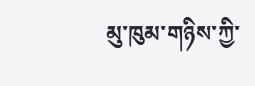མུ་ཁུམ་གཉིས་ཀྱི་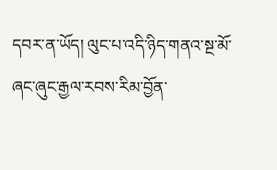དབར་ན་ཡོད། ལུང་པ་འདི་ཉིད་གནའ་སྔ་མོ་ཞང་ཞུང་རྒྱལ་རབས་རིམ་བྱོན་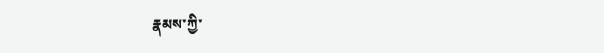རྣམས་ཀྱི་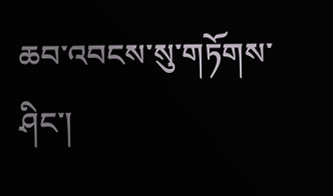ཆབ་འབངས་སུ་གཏོགས་ཤིང་།